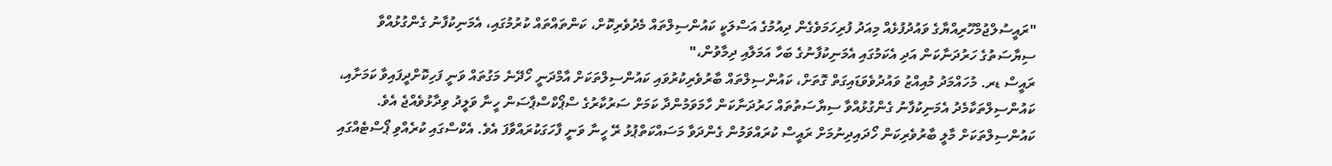"ރައީސުލްޖުމްހޫރިއްޔާގެ ވައުދުފުޅެއް މިއަދު ފުރިހަމަވެގެން ދިއުމުގެ އަސްލަކީ ކައުންސިލްތައް މެދުވެރިކޮށް، ކަންތައްތައް ކުރުމުގައި، އެމަނިކުފާނު ގެންގުޅުއްވާ ސިޔާސަތުގެ ހަރުދަނާކަން އަދި އެކަމުގައި އެމަނިކުފާނުގެ ބަހާ އަމަލާއި ދިމާވުން،"
ރައީސް ޑރ. މުހައްމަދު މުއިއްޒު ވައުދުވެވަޑައިގަތް ގޮތަށް، ކައުންސިލްތައް ބާރުވެރިކުރުވައި ކައުންސިލްތަކަށް އާމްދަނީ ހޯދޭނެ މަގުތައް ވަނީ ފަހިކޮށްދީފައިވާ ކަމަށާއި، ކައުންސިލްތަކާމެދު އެމަނިކުފާނު ގެންގުޅުއްވާ ސިޔާސަތުތައް ހަރުދަނާކަން ހާމަވަމުންދާ ކަމަށް ސަރުކާރުގެ ސްޕޯކްސްޕާސަން ހީނާ ވަލީދު ވިދާޅުވެއްޖެ އެވެ.
ކައުންސިލްތަކަށް މާލީ ބާރުވެރިކަން ހޯދައިދިނުމަށް ރައީސް ކުރައްވަމުން ގެންދަވާ މަސައްކަތްޕުޅު ރޭ ހީނާ ވަނީ ފާހަގަކުރައްވާފަ އެވެ. އެކްސްގައި ކުރެއްވި ޕޯސްޓެއްގައި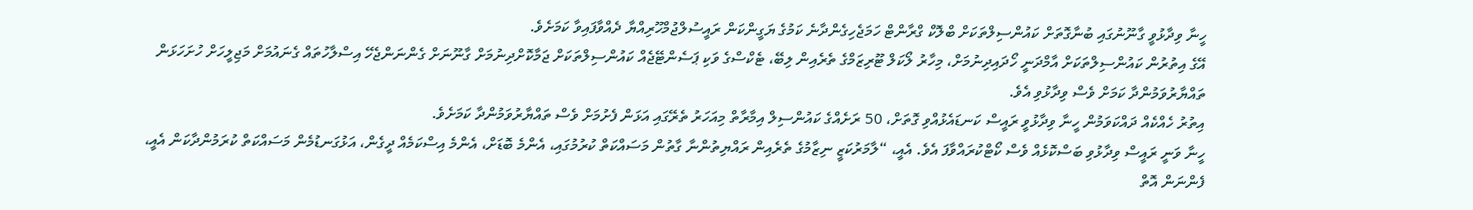ހީނާ ވިދާޅުވީ ގާނޫނުގައި ބުނާގޮތަށް ކައުންސިލްތަކަށް ބްލޮކް ގްރާންޓް ހަމަޖެހިގެންދާނެ ކަމުގެ ޔަގީންކަން ރައީސުލްޖުމްހޫރިއްޔާ ދެއްވާފައިވާ ކަމަށެވެ.
އޭގެ އިތުރުން ކައުންސިލްތަކަށް އާމްދަނީ ހޯދައިދިނުމަށް، މިހާރު ލޯކަލް ޓޫރިޒަމްގެ ތެރެއިން ލިބޭ، ޓެކްސްގެ ވަކި ޕަސެންޓޭޖެއް ކައުންސިލްތަކަށް ޖަމާކޮށްދިނުމަށް ގާނޫނަށް ގެންނަންޖެހޭ އިސްލާހުތައް ގެނައުމަށް މަޖިލީހަށް ހުށަހަޅަން ތައްޔާރުވަމުންދާ ކަމަށް ވެސް ވިދާޅުވި އެވެ.
އިތުރު ހެއްކެއް ދައްކަވަމުން ހީނާ ވިދާޅުވީ ރައީސް ކަނޑައެޅުއްވި ގޮތަށް، 50 ރަށެއްގެ ކައުންސިލް އިމާރާތް މިއަހަރު ތެރޭގައި އަޅަން ފެށުމަށް ވެސް ތައްޔާރުވަމުންދާ ކަމަށެވެ.
ހީނާ ވަނީ ރައީސް ވިދާޅުވި ބަސްކޮޅެއް ވެސް ކޯޓްކުރައްވާފަ އެވެ. އެއީ، “ލާމަރުކަޒީ ނިޒާމުގެ ތެރެއިން ރައްޔިތުންނާ ގާތުން މަސައްކަތް ކުރުމުގައި، އެންމެ ބޮޑަށް، އެންމެ އިސްކަމެއް ދީގެން، އަޅުގަނޑުމެން މަސައްކަތް ކުރަމުންދާކަން އެއީ، ފެންނަން އޮތް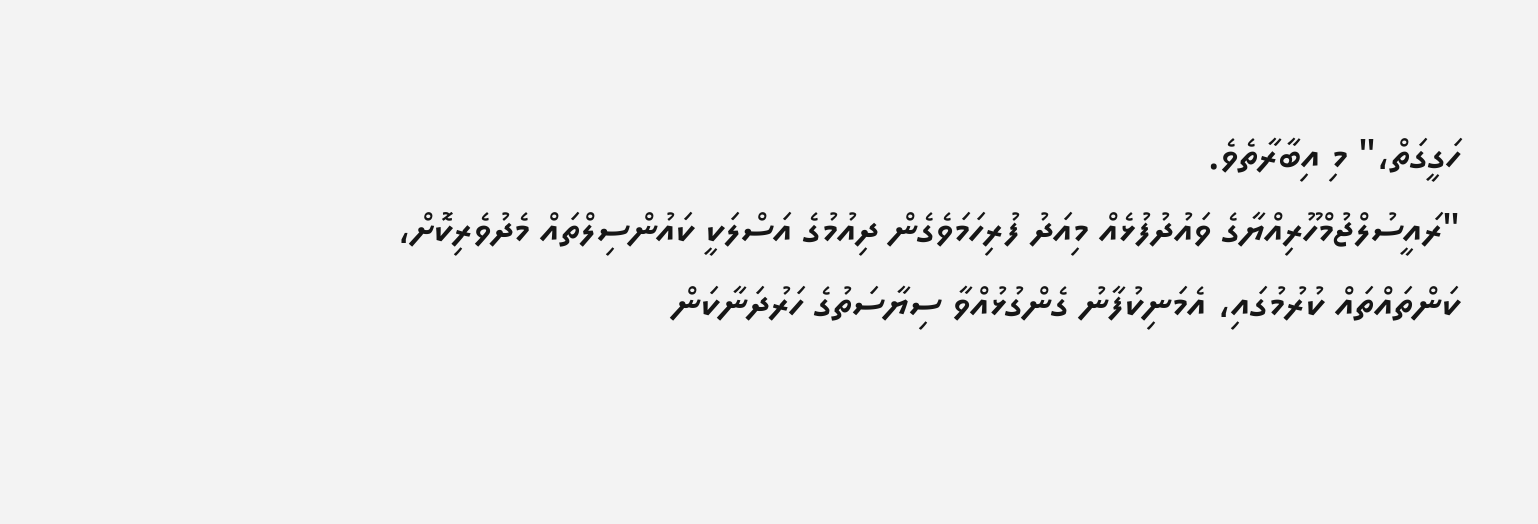ހަގީގަތް،" މި އިބާރާތެވެ.
"ރައީސުލްޖުމްހޫރިއްޔާގެ ވައުދުފުޅެއް މިއަދު ފުރިހަމަވެގެން ދިއުމުގެ އަސްލަކީ ކައުންސިލްތައް މެދުވެރިކޮށް، ކަންތައްތައް ކުރުމުގައި، އެމަނިކުފާނު ގެންގުޅުއްވާ ސިޔާސަތުގެ ހަރުދަނާކަން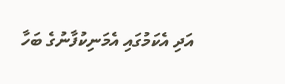އަދި އެކަމުގައި އެމަނިކުފާނުގެ ބަހާ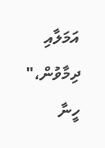އަމަލާއި ދިމާވުން،" ހީނާ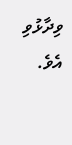ވިދާޅުވި އެވެ.